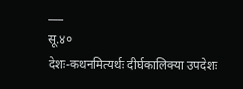___
सू.४०
देशः-कथनमित्यर्थः दीर्घकालिक्या उपदेशः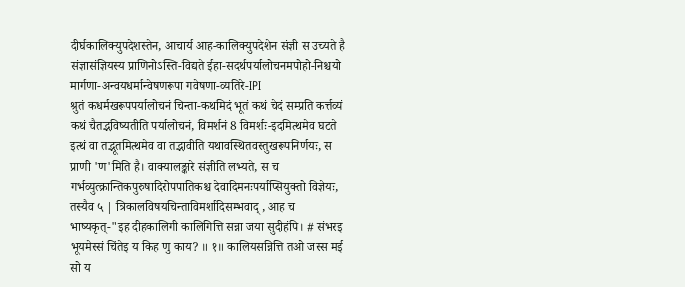दीर्घकालिक्युपदेशस्तेन, आचार्य आह-कालिक्युपदेशेन संज्ञी स उच्यते है संज्ञासंज्ञियस्य प्राणिनोऽस्ति-विद्यते ईहा-सदर्थपर्यालोचनमपोहो-निश्चयो मार्गणा-अन्वयधर्मान्वेषणरूपा गवेषणा-व्यतिरे-IPI
श्रुतं कधर्मखरूपपर्यालोचनं चिन्ता-कथमिदं भूतं कथं चेदं सम्प्रति कर्त्तव्यं कथं चैतद्भविष्यतीति पर्यालोचनं, विमर्शनं 8 विमर्शः-इदमित्थमेव घटते इत्थं वा तद्भूतमित्थमेव वा तद्भावीति यथावस्थितवस्तुखरूपनिर्णयः, स प्राणी 'ण'मिति है। वाक्यालङ्कारे संज्ञीति लभ्यते, स च गर्भव्युत्क्रान्तिकपुरुषादिरोपपातिकश्च देवादिमनःपर्याप्सियुक्तो विज्ञेयः, तस्यैव ५ | त्रिकालविषयचिन्ताविमर्शादिसम्भवाद् , आह च भाष्यकृत्-"इह दीहकालिगी कालिगित्ति सन्ना जया सुदीहंपि। # संभरइ भूयमेस्सं चिंतेइ य किह णु काय? ॥ १॥ कालियसन्नित्ति तओ जस्स मई सो य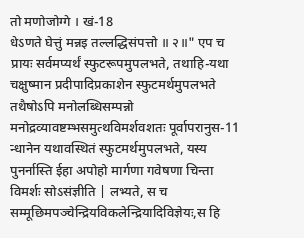तो मणोजोग्गे । खं-18
धेऽणते घेत्तुं मन्नइ तल्लद्धिसंपत्तो ॥ २॥" एप च प्रायः सर्वमप्यर्थं स्फुटरूपमुपलभते, तथाहि-यथा चक्षुष्मान प्रदीपादिप्रकाशेन स्फुटमर्थमुपलभते तथैषोऽपि मनोलब्धिसम्पन्नो मनोद्रव्यावष्टम्भसमुत्थविमर्शवशतः पूर्वापरानुस-11 न्धानेन यथावस्थितं स्फुटमर्थमुपलभते, यस्य पुनर्नास्ति ईहा अपोहो मार्गणा गवेषणा चिन्ता विमर्शः सोऽसंज्ञीति | लभ्यते, स च सम्मूछिमपञ्चेन्द्रियविकलेन्द्रियादिविज्ञेयः,स हि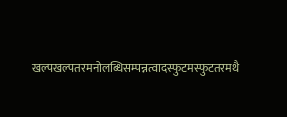खल्पखल्पतरमनोलब्धिसम्पन्नत्वादस्फुटमस्फुटतरमथै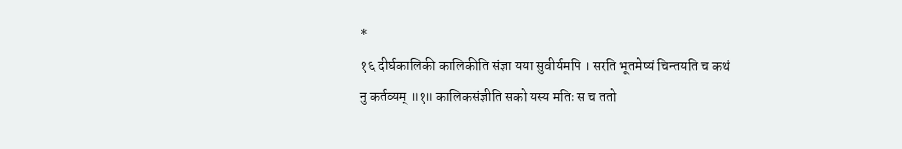*
१६ दीर्घकालिकी कालिकीति संज्ञा यया सुवीर्यमपि । सरति भूतमेष्यं चिन्तयति च कथं नु कर्तव्यम् ॥१॥ कालिकसंज्ञीति सको यस्य मतिः स च ततो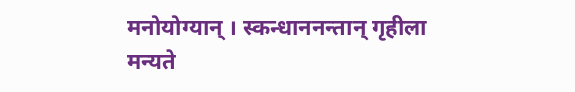मनोयोग्यान् । स्कन्धाननन्तान् गृहीला मन्यते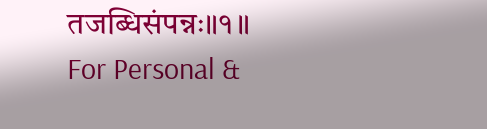तजब्धिसंपन्नः॥१॥
For Personal &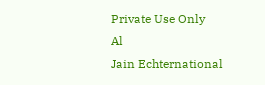Private Use Only
Al
Jain Echternational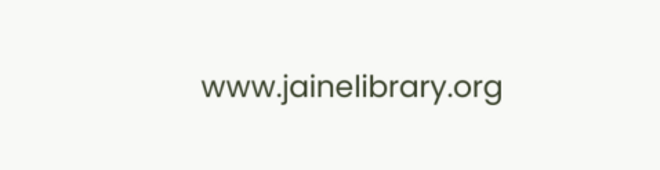www.jainelibrary.org